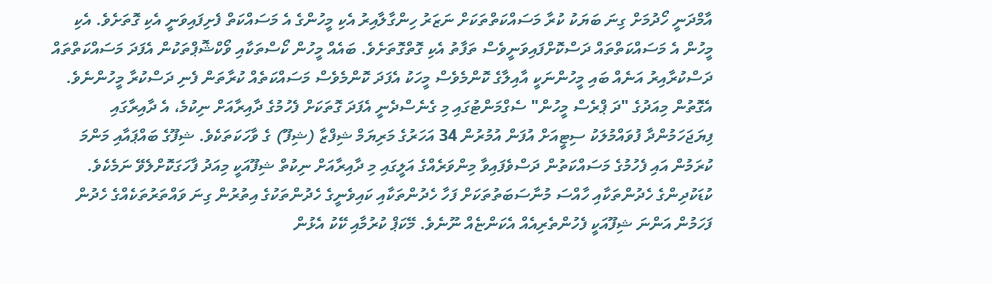އާމްދަނީ ހޯދުމަށް ގިނަ ބަޔަކު ކުރާ މަސައްކަތްތަކަށް ނަޒަރު ހިންގާލާއިރު އެކި މީހުންގެ އެ މަސައްކަތް ފެށިފައިވަނީ އެކި ގޮތަށެވެ. އެކި މީހުން އެ މަސައްކަތްތައް ދަސްކޮށްފައިވަނީވެސް ތަފާތު އެކި ގޮތްގޮތަށެވެ. ބައެއް މީހުން ކޯސްތަކާއި ވޯކްޝޮޕްތަކުން އެފަދަ މަސައްކަތްތައް ދަސްކުރާއިރު އަނެއް ބައި މީހުންނަކީ އާއިލާގެ ކޮންމެވެސް މީހަކު އެފަދަ ކޮންމެވެސް މަސައްކަތެއް ކުރާތަން ފެނި ދަސްކުރާ މީހުންނެވެ.
އެގޮތުން މިއަދުގެ "ދަ ޕްރެސް މީހުން" ސެގްމަންޓުގައި މި ގެނެސްދެނީ އެފަދަ ގޮތަކަށް ފެހުމުގެ ދާއިރާއަށް ނިކުމެ، އެ ދާއިރާގައި ފިޔަޖަހަމުންދާ ފުވައްމުލަކު ސިޓީއަށް އުފަން އުމުރުން 34 އަހަރުގެ މަރިޔަމް ޝިފްޒާ (ޝިފޫ) ގެ ވާހަކަތަކެވެ. ޝިފޫގެ ބައްޕައާއި މަންމަ ކުރަމުން އައި ފެހުމުގެ މަސައްކަތުން ދަސްވެފައިވާ މިންވަރެއްގެ އަލީގައި މި ދާއިރާއަށް ނިކުތް ޝިފޫއަކީ މިއަދު ފާހަގަކޮށްލެވޭ ނަމެކެވެ.
ކުޑަކުދިންގެ ހެދުންތަކާއި ހާއްސަ މުނާސަބަތުތަކަށް ފަހާ ހެދުންތަކާއި ކައިވެނީގެ ހެދުންތަކުގެ އިތުރުން ގިނަ ވައްތަރުތަކެއްގެ ހެދުން ފަހަމުން އަންނަ ޝިފޫއަކީ ފެހުންތެރިއެއް އެކަންޏެއް ނޫނެވެ. މޭކަޕް ކުރުމާއި ކޭކު އެޅުން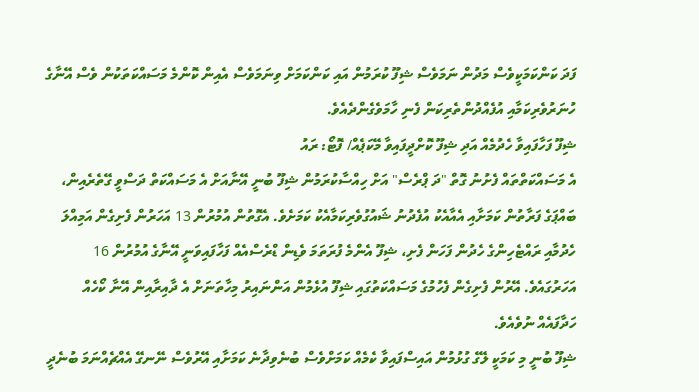ފަދަ ކަންކަމަކީވެސް މަދުން ނަމަވެސް ޝިފޫ ކުރަމުން އައި ކަންކަމަށް ވިނަމަވެސް އެއިން ކޮންމެ މަސައްކަތަކުން ވެސް އޭނާގެ ހުނަރުވެރިކަމާއި އުފެއްދުންތެރިކަން ފެނި ހާމަވެގެންދެއެވެ.
ޝިފޫ ފަހާފައިވާ ހެދުމެއް އަދި ޝިފޫ ކޮށްދީފައިވާ މޭކަޕެއް/ ފޮޓޯ: ރައު
އެ މަސައްކަތްތައް ފެށުނު ގޮތް "ދަ ޕްރެސް" އަށް ހިއްސާކުރަމުން ޝިފޫ ބުނީ އޭނާއަށް އެ މަސައްކަތް ދަސްވީ ގޭތެރެއިން، ބައްޕަގެ ފަރާތުން ކަމަށާއި އެއާއެކު އުފެދުނު ޝައުގުވެރިކަމާއެކު ކަމަށެވެ. އެގޮތުން އުމުރުން 13 އަހަރުން ފެށިގެން އަމިއްލަ ހެދުމާއި ރައްޓެހިންގެ ހެދުން ފަހަން ފެށި، ޝިފޫ އެންމެ ފުރަތަމަ ވެޑިން ޑްރެސްއެއް ފަހާފައިވަނީ އޭނާގެ އުމުރުން 16 އަހަރުގައެވެ. އޭރުން ފެށިގެން ފެހުމުގެ މަސައްކަތުގައި ޝިފޫ އުޅެމުން އަންނައިރު މިހާތަނަށް އެ ދާއިރާއިން އޭނާ ކޯހެއް ހަދާފައެއް ނުވެއެވެ.
ޝިފޫ ބުނީ މި ކަމަކީ ލޭގެ ގުޅުމުން އައިސްފައިވާ ކެމެއް ކަމަށްވެސް ބުނެވިދާނެ ކަމަށާއި އޭރުވެސް ނޭނގޭ އެއްޗެއްނަމަ ބުނެދީ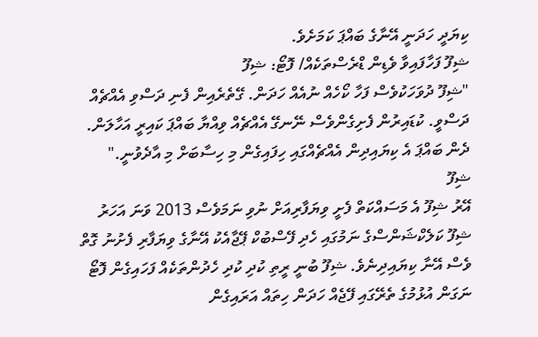ކިޔަދީ ހަދަނީ އޭނާގެ ބައްޕަ ކަމަށެވެ.
ޝިފޫ ފަހާފައިވާ ވެޑިން ޑްރެސްތަކެއް/ ފޮޓޯ: ޝިފޫ
"ޝިފޫ ދުވަހަކުވެސް ފަހާ ކޯހެއް ނުއެއް ހަދަން. ގޭތެރެއިން ފެނި ދަސްވި އެއްޗެއް ދަސްވީ. ކުޑައިރުން ފެށިގެންވެސް ނޭނގޭ އެއްޗެއް ވިއްޔާ ބައްޕަ ކައިރީ އަހާލަން. ދެން ބައްޕަ އެ ކިޔައިދިން އެއްޗެއްގައި ހިފައިގެން މި ހިސާބަށް މި އާދެވުނީ."
ޝިފޫ
އޭރު ޝިފޫ އެ މަސައްކަތް ފެށީ ވިޔަފާރިއަށް ނުވި ނަމަވެސް 2013 ވަނަ އަހަރު ޝިފޫ ކަލެކްޝަންސްގެ ނަމުގައި ހެދި ފޭސްބުކް ޕޭޖާއެކު އޭނާގެ ވިޔަފާރި ފެށުނު ގޮތް ވެސް އޭނާ ކިޔައިދިނެވެ. ޝިފޫ ބުނީ ރީތި ކުދި ކުދި ހެދުންތަކެއް ފަހައިގެން ފޮޓޯ ނަގަން އުޅުމުގެ ތެރޭގައި ފޭޖެއް ހަދަން ހިތައް އަރައިގެން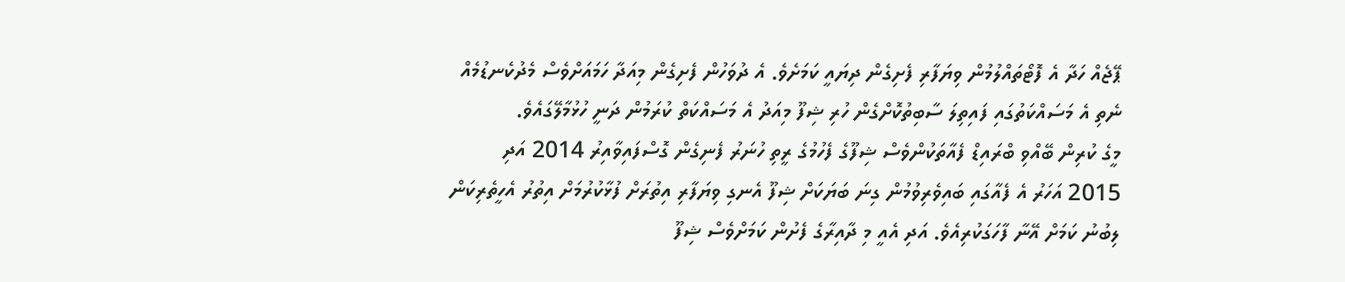ޕޭޖެއް ހަދާ އެ ފޮޓޯތައްލުމުން ވިޔަފާރި ފެށިގެން ދިޔައީ ކަމަށެވެ. އެ ދުވަހުން ފެށިގެން މިއަދާ ހަމައަށްވެސް މެދުކެނޑުމެއް ނެތި އެ މަސައްކަތުގައި ފައިތިލަ ސާބިތުކޮށްގެން ހުރި ޝިފޫ މިއަދު އެ މަސައްކަތް ކުރަމުން ދަނީ ހުޅުމާލޭގައެވެ.
މީގެ ކުރިން ބޭއްވި ބްރައިޑް ފެއާތަކުންވެސް ޝިފޫގެ ފެހުމުގެ ރީތި ހުނަރު ފެނިގެން ގޮސްފައިވާއިރު 2014 އަދި 2015 އަހަރު އެ ފެއާގައި ބައިވެރިވުމުން ގިނަ ބަޔަކަށް ޝިފޫ އެނގި ވިޔަފާރި އިތުރަށް ފުޅާކުރުމަށް އިތުރު އެހީތެރިކަން ލިބުނު ކަމަށް އޭނާ ފާހަގަކުރިއެވެ. އަދި އެއީ މި ދާއިރާގެ ފެށުން ކަމަށްވެސް ޝިފޫ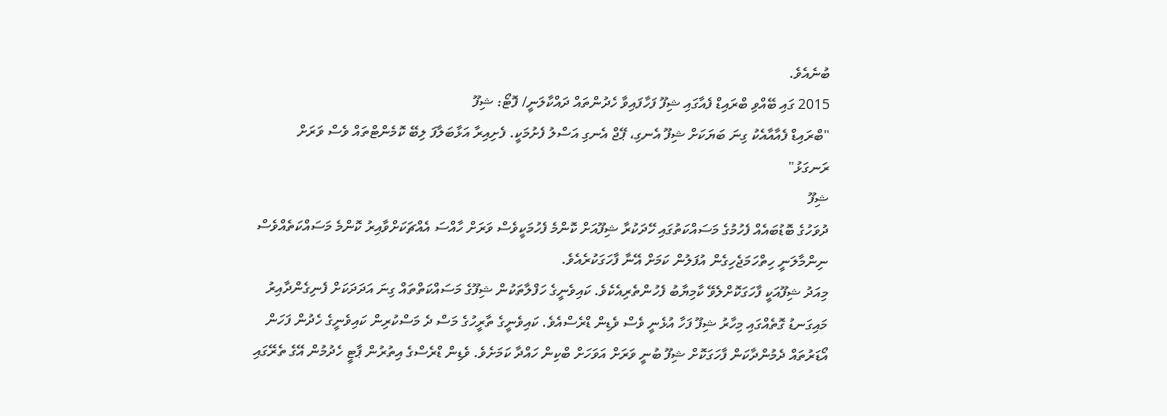ބުނެއެވެ.
2015 ގައި ބޭއްވި ބްރައިޑް ފެއާގައި ޝިފޫ ފަހާފައިވާ ހެދުންތައް ދައްކާލަނީ/ ފޮޓޯ: ޝިފޫ
"ބްރައިޑް ފެއާއާއެކު ގިނަ ބަޔަކަށް ޝިފޫ އެނގި، ޕޭޖް އެނގި އަސްލު ފެށުމަކީ. ފެށިއިރާ އަޅާބަލާފަ ލިބޭ ކޮމެންޓްތައް ވެސް ވަރަށް ރަނގަޅު"
ޝިފޫ
ދުވަހުގެ ބޮޑުބައެއް ފެހުމުގެ މަސައްކަތުގައި ހޭދަކުރާ ޝިފޫއަށް ކޮންމެ ފެހުމަކީވެސް ވަރަށް ހާއްސަ އެއްޗަކަށްވާއިރު ކޮންމެ މަސައްކަތެއްވެސް ނިންމާލަނީ ހިތްހަމަޖެހިގެން އުފަލުން ކަމަށް އޭނާ ފާހަގަކުރެއެވެ.
މިއަދު ޝިފޫއަކީ ފާހަގަކޮށްލެވޭ ކާމިޔާބު ފެހުންތެރިއެކެވެ. ކައިވެނީގެ ހަފްލާތަކުން ޝިފޫގެ މަސައްކަތްތައް ގިނަ އަދަދަކަށް ފެނިގެންދާއިރު މައިގަނޑު ގޮތެއްގައި މިހާރު ޝިފޫ ފަހާ އުޅެނީ ވެސް ވެޑިން ޑްރެސްއެވެ. ކައިވެނީގެ ތާރީހުގެ މަސް ދެ މަސްކުރިން ކައިވެނީގެ ހެދުން ފަހަން އޯޑަރުތައް ދެމުންދާކަން ފާހަގަކޮށް ޝިފޫ ބުނީ ވަރަށް އަވަހަށް ބްކިން ހައްދާ ކަމަށެވެ. ވެޑިން ޑްރެސްގެ އިތުރުން ޕާޓީ ހެދުމުން އޭގެ ތެރޭގައި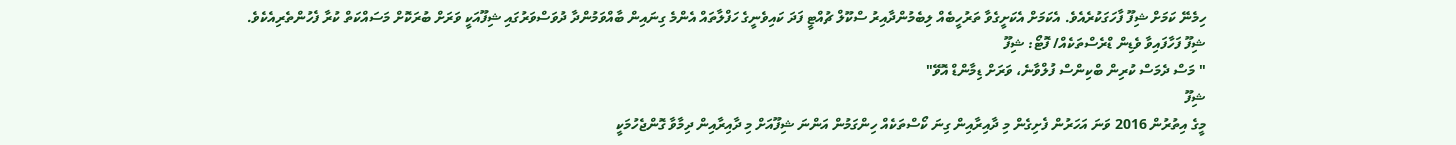ހިމެނޭ ކަމަށް ޝިފޫ ފާހަގަކުރެއެވެ. އެކަމަށް އެކަށީގެވާ ތަރުހީބެއް ލިބެމުންދާއިރު ސްކޫލް ޗުއްޓީ ފަދަ ކައިވެނީގެ ހަފްލާތައް އެންމެ ގިނައިން ބާއްވަމުންދާ ދުވަސްވަރުގައި ޝިފޫއަކީ ވަރަށް ބުރަކޮށް މަސައްކަތް ކުރާ ފެހުންތެރިއެކެވެ.
ޝިފޫ ފަހާފައިވާ ވެޑިން ޑްރެސްތަކެއް/ ފޮޓޯ: ޝިފޫ
" މަސް ދެމަސް ކުރިން ބްކިންސް ފުލްވާނެ، ވަރަށް ޑިމާންޑް އޮވޭ"
ޝިފޫ
މީގެ އިތުރުން 2016 ވަނަ އަހަރުން ފެށިގެން މި ދާއިރާއިން ގިނަ ކޯސްތަކެއް ހިންގަމުން އަންނަ ޝިފޫއަށް މި ދާއިރާއިން ދިމާވާ ގޮންޖެހުމަކީ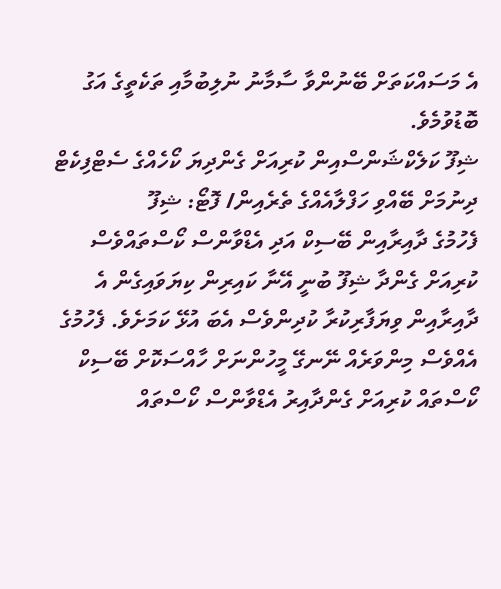އެ މަސައްކަތަށް ބޭނުންވާ ސާމާނު ނުލިބުމާއި ތަކެތީގެ އަގު ބޮޑުވުމެވެ.
ޝިފޫ ކަލެކްޝަންސްއިން ކުރިއަށް ގެންދިޔަ ކޯހެއްގެ ސެޓްފިކެޓް ދިނުމަށް ބޭއްވި ހަފްލާއެއްގެ ތެރެއިން/ ފޮޓޯ: ޝިފޫ
ފެހުމުގެ ދާއިރާއިން ބޭސިކް އަދި އެޑްވާންސް ކޯސްތައްވެސް ކުރިއަށް ގެންދާ ޝިފޫ ބުނީ އޭނާ ކައިރިން ކިޔަވައިގެން އެ ދާއިރާއިން ވިޔަފާރިކުރާ ކުދިންވެސް އެބަ އުޅޭ ކަމަށެވެ. ފެހުމުގެ އެއްވެސް މިންވަރެއް ނޭނގޭ މީހުންނަށް ހާއްސަކޮށް ބޭސިކް ކޯސްތައް ކުރިއަށް ގެންދާއިރު އެޑްވާންސް ކޯސްތައް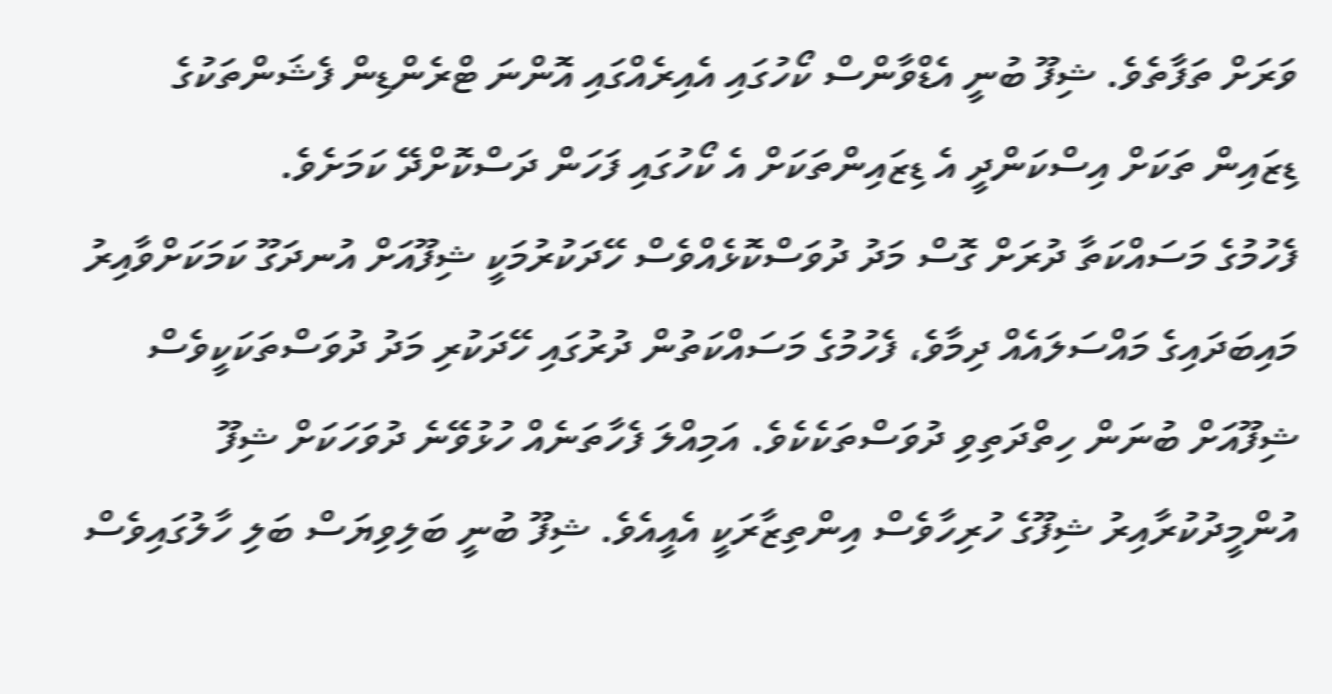ވަރަށް ތަފާތެވެ. ޝިފޫ ބުނީ އެޑްވާންސް ކޯހުގައި އެއިރެއްގައި އޮންނަ ޓްރެންޑިން ފެޝަންތަކުގެ ޑިޒައިން ތަކަށް އިސްކަންދީ އެ ޑިޒައިންތަކަށް އެ ކޯހުގައި ފަހަން ދަސްކޮށްދޭ ކަމަށެވެ.
ފެހުމުގެ މަސައްކަތާ ދުރަށް ގޮސް މަދު ދުވަސްކޮޅެއްވެސް ހޭދަކުރުމަކީ ޝިފޫއަށް އުނދަގޫ ކަމަކަށްވާއިރު މައިބަދައިގެ މައްސަލައެއް ދިމާވެ، ފެހުމުގެ މަސައްކަތުން ދުރުގައި ހޭދަކުރި މަދު ދުވަސްތަކަކީވެސް ޝިފޫއަށް ބުނަން ހިތްދަތިވި ދުވަސްތަކެކެވެ. އަމިއްލަ ފެހާތަނެއް ހުޅުވޭނެ ދުވަހަކަށް ޝިފޫ އުންމީދުކުރާއިރު ޝިފޫގެ ހުރިހާވެސް އިންތިޒާރަކީ އެއީއެވެ. ޝިފޫ ބުނީ ބަލިވިޔަސް ބަލި ހާލުގައިވެސް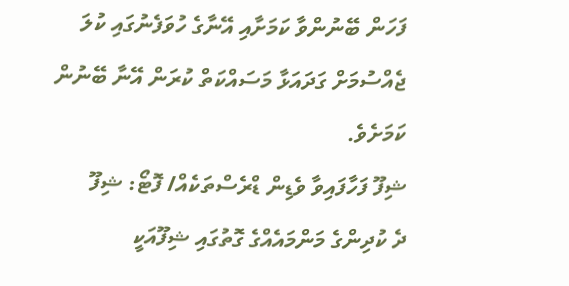ފަހަން ބޭނުންވާ ކަމަށާއި އޭނާގެ ހުވަފެނުގައި ކުލަ ޖެއްސުމަށް ގަދައަޅާ މަސައްކަތް ކުރަން އޭނާ ބޭނުން ކަމަށެވެ.
ޝިފޫ ފަހާފައިވާ ވެޑިން ޑްރެސްތަކެއް/ ފޮޓޯ: ޝިފޫ
ދެ ކުދިންގެ މަންމައެއްގެ ގޮތުގައި ޝިފޫއަކީ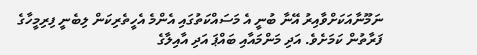ނަމޫނާއަކަށްވާއިރު އޭނާ ބުނީ އެ މަސައްކަތުގައި އެންމެ އެހީތެރިކަން ލިބެނީ ފިރިމީހާގެ ފަރާތުން ކަމަށެވެ. އަދި މަންމައާއި ބައްޕަ އަދި އާއިލާގެ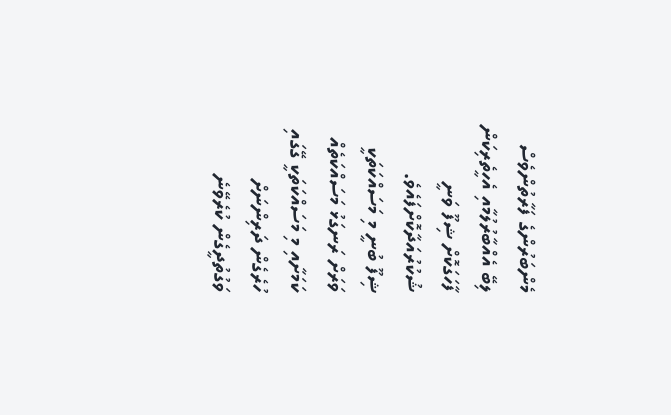މެންބަރުންގެ ފަރާތުންވެސް ލިބޭ އެއްބާރުލުމާއި އެހީތެރިކަން ފާހަގަކޮށް ޝިފޫ ވަނީ ޝުކުރުއަދާކޮށްފައެވެ.
ޝިފޫ ބުނީ މި މަސައްކަތަކީ ވަރަށް ރަނގަޅު މަސައްކަތެއް ކަމަށާއި މި މަސައްކަތަކީ ގޭގައި ހުރެގެން ދަރިންނަށް ވަގުތުދީގެން ކުރެވޭނެ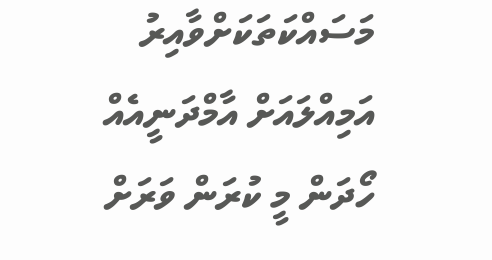މަސައްކަތަކަށްވާއިރު އަމިއްލައަށް އާމްދަނީއެއް ހޯދަން މީ ކުރަން ވަރަށް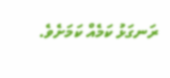ރަނގަޅު ކަމެއް ކަމަށެވެ.